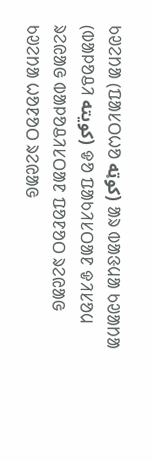ᱠᱣᱮᱴᱟ (ᱯᱟᱥᱛᱦᱚ کوټه) ᱟᱨ ᱵᱟᱝᱢᱟ ᱠᱣᱟᱴᱟ (ᱵᱟᱞᱚᱪᱤ کویته) ᱫᱚ ᱯᱟᱠᱤᱥᱛᱟᱱ ᱫᱤᱥᱚᱢ ᱨᱮᱭᱟᱜ ᱵᱟᱞᱚᱪᱤᱥᱛᱟᱱ ᱯᱚᱱᱚᱛ ᱨᱮᱭᱟᱜ ᱠᱣᱮᱴᱟ ᱦᱚᱱᱚᱛ ᱨᱮᱭᱟᱜ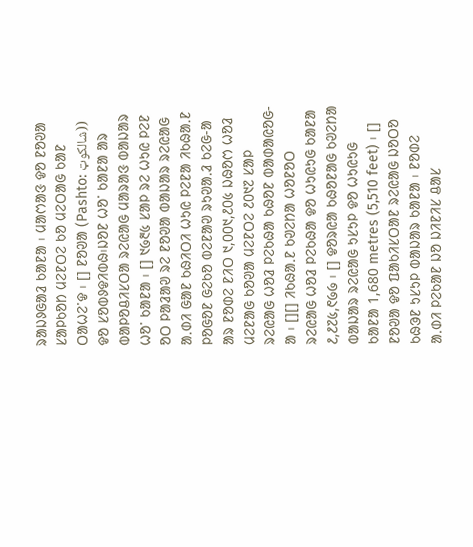ᱨᱟᱡᱽᱜᱟᱲ ᱠᱟᱱᱟ ᱾ ᱢᱟᱬᱟᱝ ᱫᱚ ᱱᱚᱣᱟ ᱥᱟᱞᱠᱚᱴ ᱢᱮᱱᱛᱮ ᱠᱚ ᱢᱮᱛᱟᱜ ᱠᱟᱱ ᱛᱟᱦᱮᱸᱫ ᱾ [] ᱱᱚᱣᱟ (Pashto: شالکوټ)) ᱫᱚ ᱥᱚᱵᱽᱫᱤᱵᱷ᱾ᱡᱚᱱ ᱦᱚᱸ ᱠᱟᱱᱟ ᱟᱨ ᱵᱟᱞᱚᱪᱤᱥᱛᱟ ᱨᱮᱭᱟᱜ ᱢᱟᱨᱟᱝ ᱵᱟᱡᱟᱨ ᱦᱚᱸ ᱠᱟᱱᱟ ᱾ [] ᱑᱙᱓᱕ ᱥᱟᱞ ᱨᱮ ᱦᱩᱭ ᱞᱮᱱ ᱚᱛ ᱞᱟᱲᱟᱣ ᱨᱮ ᱱᱚᱣᱟ ᱵᱟᱡᱟᱨ ᱨᱮᱭᱟᱜ ᱟᱹᱰᱤ ᱜᱟᱱ ᱠᱷᱤᱛᱤ ᱦᱩᱭ ᱞᱮᱱᱟ ᱤᱠᱷᱟᱹᱱ ᱞᱚᱜᱚᱱ ᱜᱮᱠᱚ ᱵᱮᱱᱟᱣ ᱨᱩᱣᱟᱹᱲ ᱠᱮᱜ-ᱟ ᱟᱨ ᱱᱚᱰᱮ ᱱᱤᱛ ᱑,᱐᱐᱑,᱒᱐᱕ ᱡᱷᱚᱬ ᱦᱚᱲ ᱢᱮᱱᱟᱜ ᱠᱚᱣᱟ ᱢᱮᱱᱛᱮ ᱒᱐᱑᱗ ᱥᱟᱞ ᱨᱮᱭᱟᱜ ᱦᱚᱲ ᱞᱮᱠᱷᱟ ᱠᱷᱚᱱ ᱵᱟᱰᱟᱭᱚᱜ-ᱟ ᱾ [][] ᱤᱠᱷᱟᱹᱱ ᱠᱣᱮᱴᱟ ᱦᱚᱱᱚᱛ ᱨᱮᱭᱟᱜ ᱦᱚᱲ ᱞᱮᱠᱷᱟ ᱫᱚ ᱦᱩᱭᱩᱜ ᱠᱟᱱᱟ ᱒,᱒᱗᱕,᱖᱙᱙ ᱾ [] ᱫᱚᱨᱭᱟ ᱠᱷᱚᱱᱟᱜ ᱠᱣᱮᱴᱟ ᱵᱟᱡᱟᱨ ᱨᱮᱭᱟᱜ ᱩᱥᱩᱞ ᱫᱚ ᱦᱩᱭᱩᱜ ᱠᱟᱱᱟ 1,680 metres (5,510 feet) ᱾ [] ᱱᱚᱣᱟ ᱫᱚ ᱯᱟᱠᱤᱥᱛᱟᱱ ᱨᱮᱭᱟᱜ ᱡᱚᱛᱚ ᱠᱷᱳᱱ ᱩᱥᱩᱞ ᱵᱟᱡᱟᱨ ᱠᱟᱱᱟ ᱾ ᱱᱚᱰᱮ ᱟᱹᱰᱤ ᱞᱮᱠᱟᱱ ᱡᱚ ᱡᱤᱱᱤᱥ ᱪᱟᱥ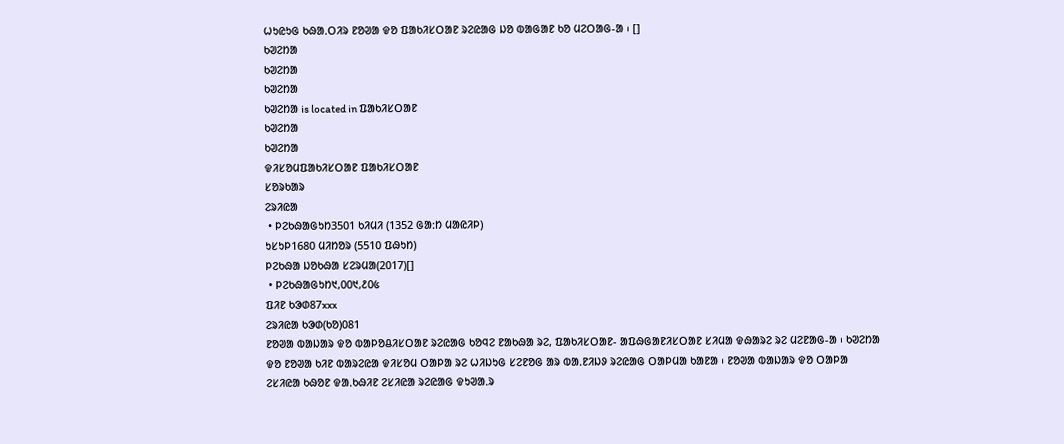ᱦᱩᱭᱩᱜ ᱠᱷᱟᱹᱛᱤᱨ ᱱᱚᱣᱟ ᱫᱚ ᱯᱟᱠᱤᱥᱛᱟᱱ ᱨᱮᱭᱟᱜ ᱡᱚ ᱵᱟᱜᱟᱱ ᱠᱚ ᱢᱮᱛᱟᱜ-ᱟ ᱾ []
ᱠᱣᱮᱴᱟ
ᱠᱣᱮᱴᱟ
ᱠᱣᱮᱴᱟ
ᱠᱣᱮᱴᱟ is located in ᱯᱟᱠᱤᱥᱛᱟᱱ
ᱠᱣᱮᱴᱟ
ᱠᱣᱮᱴᱟ
ᱫᱤᱥᱚᱢᱯᱟᱠᱤᱥᱛᱟᱱ ᱯᱟᱠᱤᱥᱛᱟᱱ
ᱥᱚᱨᱠᱟᱨ
ᱮᱨᱤᱭᱟ
 • ᱞᱮᱠᱷᱟᱜᱩᱴ3501 ᱠᱤᱢᱤ (1352 ᱜᱟᱺᱴ ᱢᱟᱭᱤᱞ)
ᱩᱥᱩᱞ1680 ᱢᱤᱴᱚᱨ (5510 ᱯᱷᱩᱴ)
ᱞᱮᱠᱷᱟ ᱡᱚᱠᱷᱟ ᱥᱮᱨᱢᱟ(2017)[]
 • ᱞᱮᱠᱷᱟᱜᱩᱴ᱑,᱐᱐᱑,᱒᱐᱕
ᱯᱤᱱ ᱠᱳᱰ87xxx
ᱮᱨᱤᱭᱟ ᱠᱳᱰ(ᱠᱚ)081
ᱱᱚᱣᱟ ᱵᱟᱡᱟᱨ ᱫᱚ ᱵᱟᱞᱚᱪᱤᱥᱛᱟᱱ ᱨᱮᱭᱟᱜ ᱠᱚᱧᱮ ᱱᱟᱠᱷᱟ ᱨᱮ, ᱯᱟᱠᱤᱥᱛᱟᱱ- ᱟᱯᱷᱜᱟᱱᱤᱥᱛᱟᱱ ᱥᱤᱢᱟ ᱫᱷᱟᱨᱮ ᱨᱮ ᱢᱮᱱᱟᱜ-ᱟ ᱾ ᱠᱣᱮᱴᱟ ᱫᱚ ᱱᱚᱣᱟ ᱠᱤᱱ ᱵᱟᱨᱮᱭᱟ ᱫᱤᱥᱚᱢ ᱛᱟᱞᱟ ᱨᱮ ᱦᱤᱡᱩᱜ ᱥᱮᱱᱚᱜ ᱟᱨ ᱵᱟᱹᱱᱤᱡᱽ ᱨᱮᱭᱟᱜ ᱛᱟᱞᱢᱟ ᱠᱟᱱᱟ ᱾ ᱱᱚᱣᱟ ᱵᱟᱡᱟᱨ ᱫᱚ ᱛᱟᱞᱟ ᱮᱥᱤᱭᱟ ᱠᱷᱚᱱ ᱫᱟᱹᱠᱷᱤᱱ ᱮᱥᱤᱭᱟ ᱨᱮᱭᱟᱜ ᱫᱩᱣᱟᱹᱨ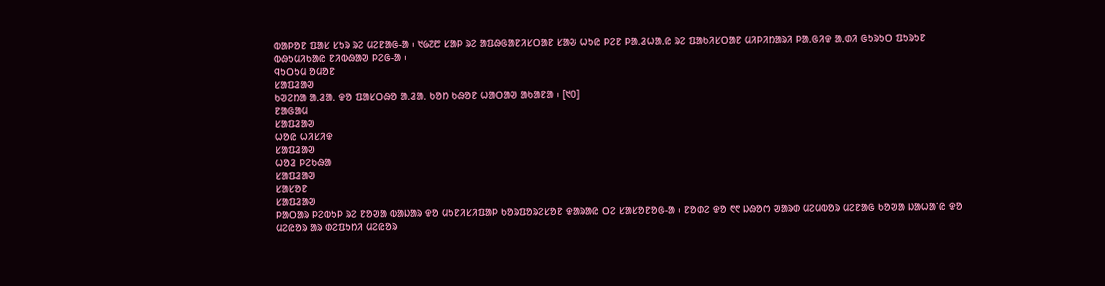ᱵᱟᱞᱚᱱ ᱯᱟᱥ ᱥᱩᱨ ᱨᱮ ᱢᱮᱱᱟᱜ-ᱟ ᱾ ᱑᱙᱗᱘ ᱥᱟᱞ ᱨᱮ ᱟᱯᱷᱜᱟᱱᱤᱥᱛᱟᱱ ᱥᱟᱶ ᱦᱩᱭ ᱞᱮᱱ ᱞᱟᱹᱲᱦᱟᱹᱭ ᱨᱮ ᱯᱟᱠᱤᱥᱛᱟᱱ ᱢᱤᱞᱤᱴᱟᱨᱤ ᱞᱟᱹᱜᱤᱫ ᱟᱹᱰᱤ ᱜᱩᱨᱩᱛ ᱯᱩᱨᱩᱱ ᱵᱷᱩᱢᱤᱠᱟᱭ ᱱᱤᱵᱷᱟᱣ ᱞᱮᱜ-ᱟ ᱾
ᱧᱩᱛᱩᱢ ᱚᱢᱚᱱ
ᱥᱟᱯᱲᱟᱣ
ᱠᱣᱮᱴᱟ ᱟᱹᱲᱟᱹ ᱫᱚ ᱯᱟᱥᱛᱷᱚ ᱟᱹᱲᱟᱹ ᱠᱚᱴ ᱠᱷᱚᱱ ᱦᱟᱛᱟᱣ ᱟᱠᱟᱱᱟ ᱾ [᱑᱐]
ᱱᱟᱜᱟᱢ
ᱥᱟᱯᱲᱟᱣ
ᱦᱚᱭ ᱦᱤᱥᱤᱫ
ᱥᱟᱯᱲᱟᱣ
ᱦᱚᱲ ᱞᱮᱠᱷᱟ
ᱥᱟᱯᱲᱟᱣ
ᱥᱟᱥᱚᱱ
ᱥᱟᱯᱲᱟᱣ
ᱞᱟᱛᱟᱨ ᱞᱮᱵᱩᱞ ᱨᱮ ᱱᱚᱣᱟ ᱵᱟᱡᱟᱨ ᱫᱚ ᱢᱩᱱᱤᱥᱤᱯᱟᱞ ᱠᱚᱨᱯᱚᱨᱮᱥᱚᱱ ᱫᱟᱨᱟᱭ ᱛᱮ ᱥᱟᱥᱚᱱᱚᱜ-ᱟ ᱾ ᱱᱚᱰᱮ ᱫᱚ ᱖᱖ ᱡᱷᱚᱬ ᱣᱟᱨᱰ ᱢᱮᱢᱵᱚᱨ ᱢᱮᱱᱟᱜ ᱠᱚᱣᱟ ᱡᱟᱦᱟᱸᱭ ᱫᱚ ᱢᱮᱭᱚᱨ ᱟᱨ ᱰᱮᱯᱩᱴᱤ ᱢᱮᱭᱚᱨ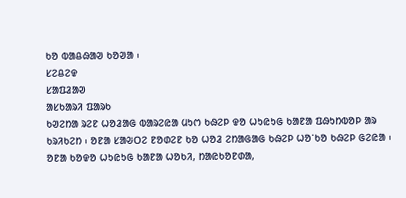ᱠᱚ ᱵᱟᱪᱷᱟᱣ ᱠᱚᱣᱟ ᱾
ᱥᱮᱪᱮᱫ
ᱥᱟᱯᱲᱟᱣ
ᱟᱥᱠᱟᱨᱤ ᱯᱟᱨᱠ
ᱠᱣᱮᱴᱟ ᱨᱮᱱ ᱦᱚᱲᱟᱜ ᱵᱟᱨᱮᱭᱟ ᱢᱩᱬ ᱠᱷᱮᱞ ᱫᱚ ᱦᱩᱭᱩᱜ ᱠᱟᱱᱟ ᱯᱷᱩᱴᱵᱚᱞ ᱟᱨ ᱠᱨᱤᱠᱮᱴ ᱾ ᱚᱱᱟ ᱥᱟᱶᱛᱮ ᱱᱚᱰᱮᱱ ᱠᱚ ᱦᱚᱲ ᱮᱴᱟᱜᱟᱜ ᱠᱷᱮᱞ ᱦᱚᱸᱠᱚ ᱠᱷᱮᱞ ᱜᱮᱭᱟ ᱾ ᱚᱱᱟ ᱠᱚᱫᱚ ᱦᱩᱭᱩᱜ ᱠᱟᱱᱟ ᱦᱚᱠᱤ, ᱴᱟᱭᱠᱚᱱᱰᱟ,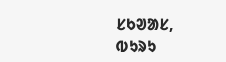ᱥᱠᱣᱟᱥ, ᱵᱩᱨᱩ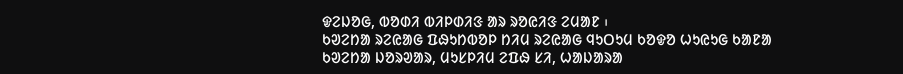ᱫᱮᱡᱚᱜ, ᱵᱚᱰᱤ ᱵᱤᱞᱰᱤᱝ ᱟᱨ ᱨᱚᱭᱤᱝ ᱮᱢᱟᱱ ᱾
ᱠᱣᱮᱴᱟ ᱨᱮᱭᱟᱜ ᱯᱷᱩᱴᱵᱚᱞ ᱴᱤᱢ ᱨᱮᱭᱟᱜ ᱧᱩᱛᱩᱢ ᱠᱚᱫᱚ ᱦᱩᱭᱩᱜ ᱠᱟᱱᱟ ᱠᱣᱮᱴᱟ ᱡᱚᱨᱣᱟᱨ, ᱢᱩᱥᱞᱤᱢ ᱮᱯᱷ ᱥᱤ, ᱦᱟᱡᱟᱨᱟ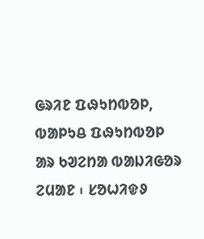ᱜᱨᱤᱱ ᱯᱷᱩᱴᱵᱚᱞ, ᱵᱟᱞᱩᱪ ᱯᱷᱩᱴᱵᱚᱞ ᱟᱨ ᱠᱣᱮᱴᱟ ᱵᱟᱡᱤᱜᱚᱨ ᱮᱢᱟᱱ ᱾ ᱥᱚᱦᱤᱫᱽ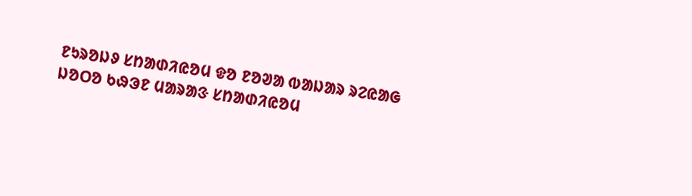ᱱᱩᱨᱚᱡᱽ ᱥᱴᱟᱰᱤᱭᱚᱢ ᱫᱚ ᱱᱚᱣᱟ ᱵᱟᱡᱟᱨ ᱨᱮᱭᱟᱜ ᱡᱚᱛᱚ ᱠᱷᱳᱱ ᱢᱟᱨᱟᱝ ᱥᱴᱟᱰᱤᱭᱚᱢ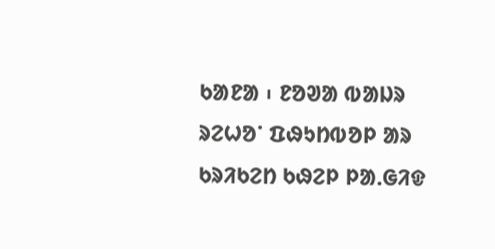ᱠᱟᱱᱟ ᱾ ᱱᱚᱣᱟ ᱵᱟᱡᱨ ᱨᱮᱦᱚᱸ ᱯᱷᱩᱴᱵᱚᱞ ᱟᱨ ᱠᱨᱤᱠᱮᱴ ᱠᱷᱮᱞ ᱞᱟᱹᱜᱤᱫ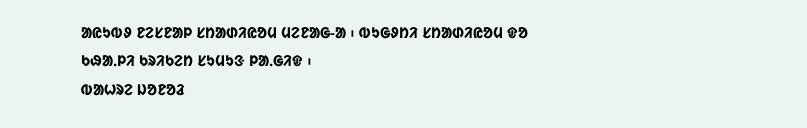ᱟᱭᱩᱵᱽ ᱱᱮᱥᱱᱟᱞ ᱥᱴᱟᱰᱤᱭᱚᱢ ᱢᱮᱱᱟᱜ-ᱟ ᱾ ᱵᱩᱜᱽᱴᱤ ᱥᱴᱟᱰᱤᱭᱚᱢ ᱫᱚ ᱠᱷᱟᱹᱞᱤ ᱠᱨᱤᱠᱮᱴ ᱥᱩᱢᱩᱝ ᱞᱟᱹᱜᱤᱫ ᱾
ᱵᱟᱦᱨᱮ ᱡᱚᱱᱚᱲ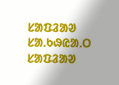ᱥᱟᱯᱲᱟᱣ
ᱥᱟᱹᱠᱷᱭᱟᱹᱛ
ᱥᱟᱯᱲᱟᱣ